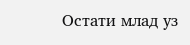Остати млад уз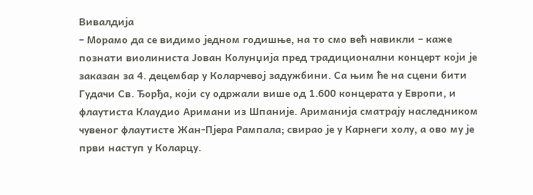Вивалдија
– Морамо да се видимо једном годишње, на то смо већ навикли – каже познати виолиниста Јован Колунџија пред традиционални концерт који је заказан за 4. децембар у Коларчевој задужбини. Са њим ће на сцени бити Гудачи Св. Ђорђа, који су одржали више од 1.600 концерата у Европи, и флаутиста Клаудио Аримани из Шпаније. Ариманија сматрају наследником чувеног флаутисте Жан-Пјера Рампала; свирао је у Карнеги холу, а ово му је први наступ у Коларцу.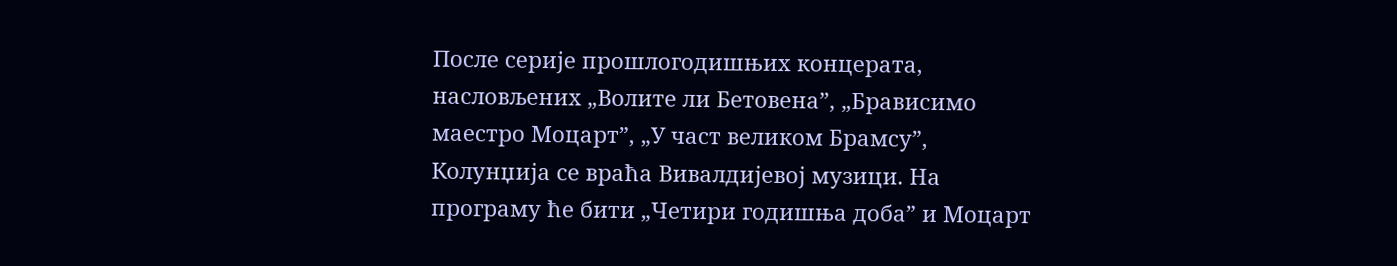После серије прошлогодишњих концерата, насловљених „Волите ли Бетовена”, „Брависимо маестро Моцарт”, „У част великом Брамсу”,
Колунџија се враћа Вивалдијевој музици. На програму ће бити „Четири годишња доба” и Моцарт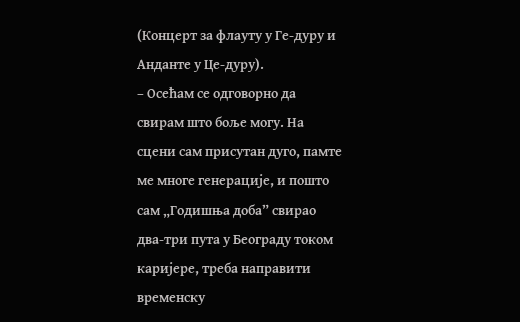(Концерт за флауту у Ге-дуру и Анданте у Це-дуру).
– Осећам се одговорно да свирам што боље могу. На сцени сам присутан дуго, памте ме многе генерације, и пошто сам „Годишња доба” свирао два-три пута у Београду током каријере, треба направити временску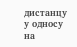дистанцу у односу на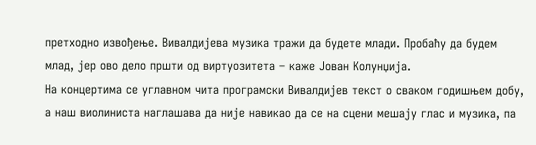претходно извођење. Вивалдијева музика тражи да будете млади. Пробаћу да будем млад, јер ово дело пршти од виртуозитета – каже Јован Колунџија.
На концертима се углавном чита програмски Вивалдијев текст о сваком годишњем добу, а наш виолиниста наглашава да није навикао да се на сцени мешају глас и музика, па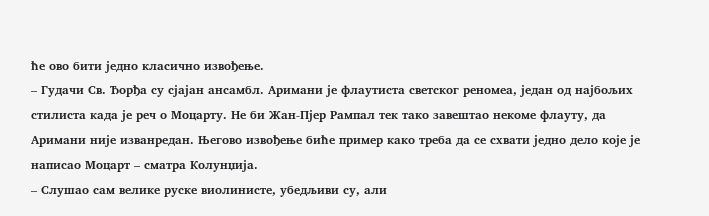ће ово бити једно класично извођење.
– Гудачи Св. Ђорђа су сјајан ансамбл. Аримани је флаутиста светског реномеа, један од најбољих стилиста када је реч о Моцарту. Не би Жан-Пјер Рампал тек тако завештао некоме флауту, да Аримани није изванредан. Његово извођење биће пример како треба да се схвати једно дело које је написао Моцарт – сматра Колунџија.
– Слушао сам велике руске виолинисте, убедљиви су, али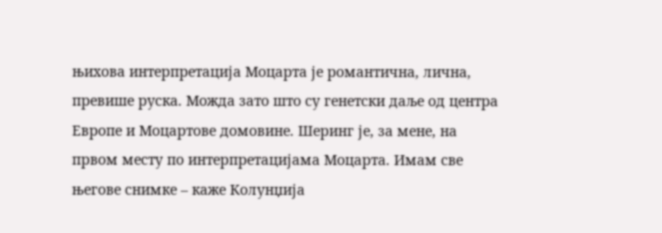њихова интерпретација Моцарта је романтична, лична, превише руска. Можда зато што су генетски даље од центра Европе и Моцартове домовине. Шеринг је, за мене, на првом месту по интерпретацијама Моцарта. Имам све његове снимке – каже Колунџија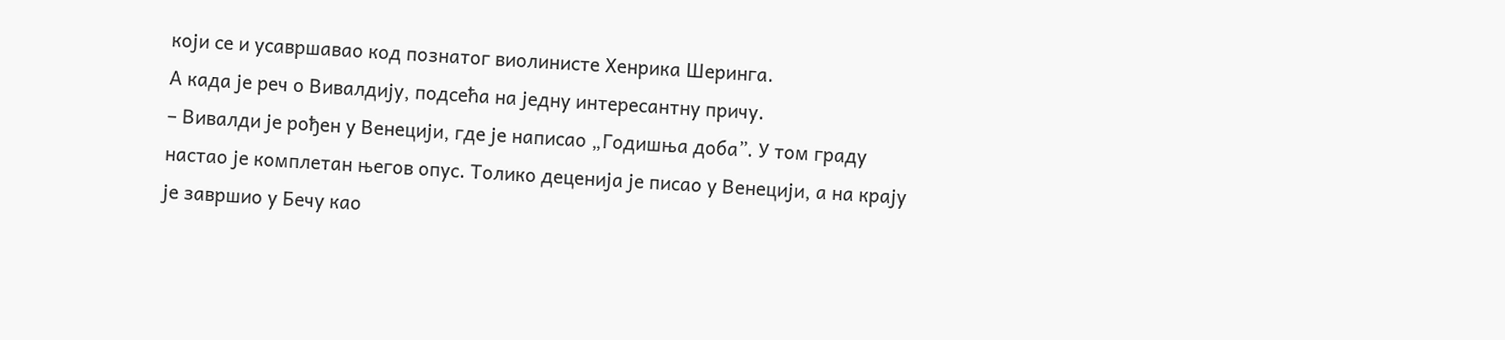који се и усавршавао код познатог виолинисте Хенрика Шеринга.
А када је реч о Вивалдију, подсећа на једну интересантну причу.
– Вивалди је рођен у Венецији, где је написао „Годишња доба”. У том граду настао је комплетан његов опус. Толико деценија је писао у Венецији, а на крају је завршио у Бечу као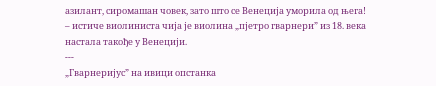азилант, сиромашан човек, зато што се Венеција уморила од њега! – истиче виолиниста чија је виолина „пјетро гварнери” из 18. века настала такође у Венецији.
---
„Гварнеријус” на ивици опстанка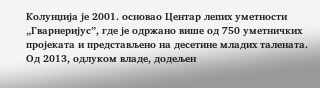Колунџија је 2001. основао Центар лепих уметности „Гварнеријус”, где је одржано више од 750 уметничких пројеката и представљено на десетине младих талената. Од 2013, одлуком владе, додељен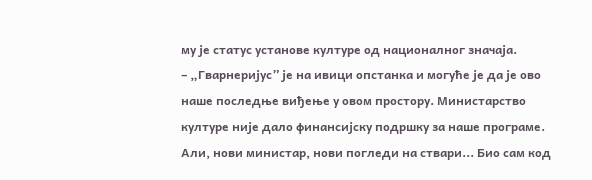му је статус установе културе од националног значаја.
– „Гварнеријус” је на ивици опстанка и могуће је да је ово наше последње виђење у овом простору. Министарство културе није дало финансијску подршку за наше програме. Али, нови министар, нови погледи на ствари... Био сам код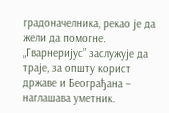градоначелника, рекао је да жели да помогне. „Гварнеријус” заслужује да траје, за општу корист државе и Београђана – наглашава уметник.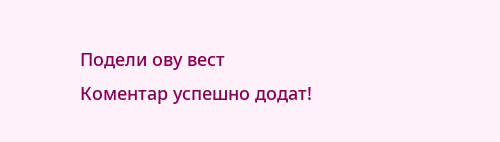Подели ову вест
Комeнтар успeшно додат!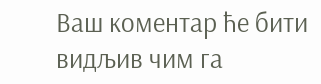Ваш комeнтар ћe бити видљив чим га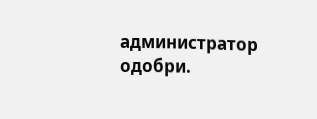администратор одобри.